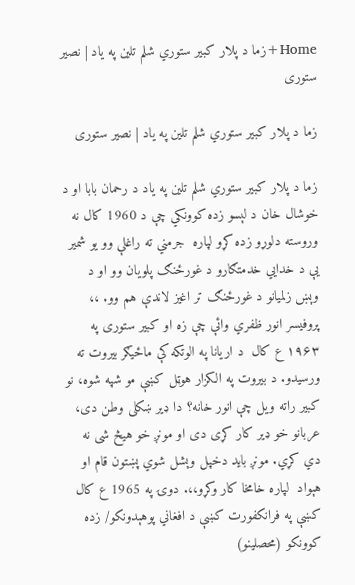Home+زما د پلار کبیر ستوري شلم تلین په یاد | نصیر ستوری

زما د پلار کبیر ستوري شلم تلین په یاد | نصیر ستوری

زما د پلار کبیر ستوري شلم تلین په یاد د رحمان بابا او د خوشال خان د لېسو زده کوونکي چې د 1960 کال نه وروسته دلوړو زده کړو لپاره  جرمني ته راغلې وو یو شمیر یې د خدایي خدمتګارو د غورځنګ پلویان وو او د وېښ زلمیانو د غورځنګ تر اغیز لاندې هم وو. ،، پروفیسر انور ظفري وائې چې زه او کبیر ستوری په ۱۹۶۳ ع کال  د اریانا په الوتکه کې ماځیګر بیروت ته ورسیدو. د بیروت په الکزار هوټل کښې مو شپه شوه، نو کبیر راته ویل چې انور خانه؟ دا ډیر ښکلی وطن دی، عربانو خو ډیر کار کړی دی او مونږ خو هیڅ شی نه دي کړي. مونږ باید دخپل وېشل شوي پښتون قام او هېواد  لپاره خامخا کار وکړو،،. دوۍ په 1965 ع کال کښې په فرانکفورت کښې د افغاني پوهېدونکو/ زده کوونکو (محصلینو)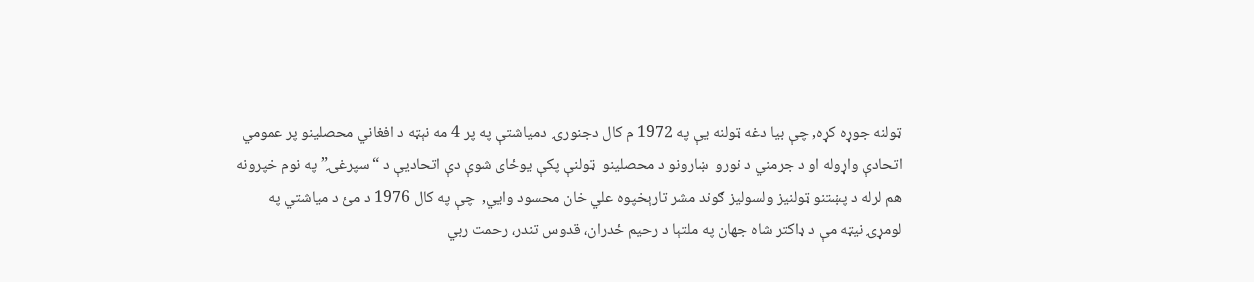ټولنه جوړه کړه, چې بیا دغه ټولنه يې په 1972 م کال دجنورۍ  دمیاشتې په پر 4 مه نېټه د افغاني محصلینو پر عمومي اتحادې واړوله او د جرمني د نورو  ښارونو د محصلینو  ټولنې پکې یوځای شوې دې اتحادیې د “سپرغۍ” په نوم خپرونه هم لرله د پښتنو ټولنیز ولسولیز ګوند مشر تارېخپوه علي خان محسود وایي,  چې په کال 1976 د مئ د میاشتي په لومړۍ نیټه مې د ډاکتر شاه جهان په ملتېا د رحیم ځدران، قدوس تندر، رحمت ربي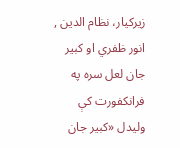زیرکیار، نظام الدین , انور ظفري او کبیر جان لعل سره په فرانکفورت کې ولیدل «کبیر جان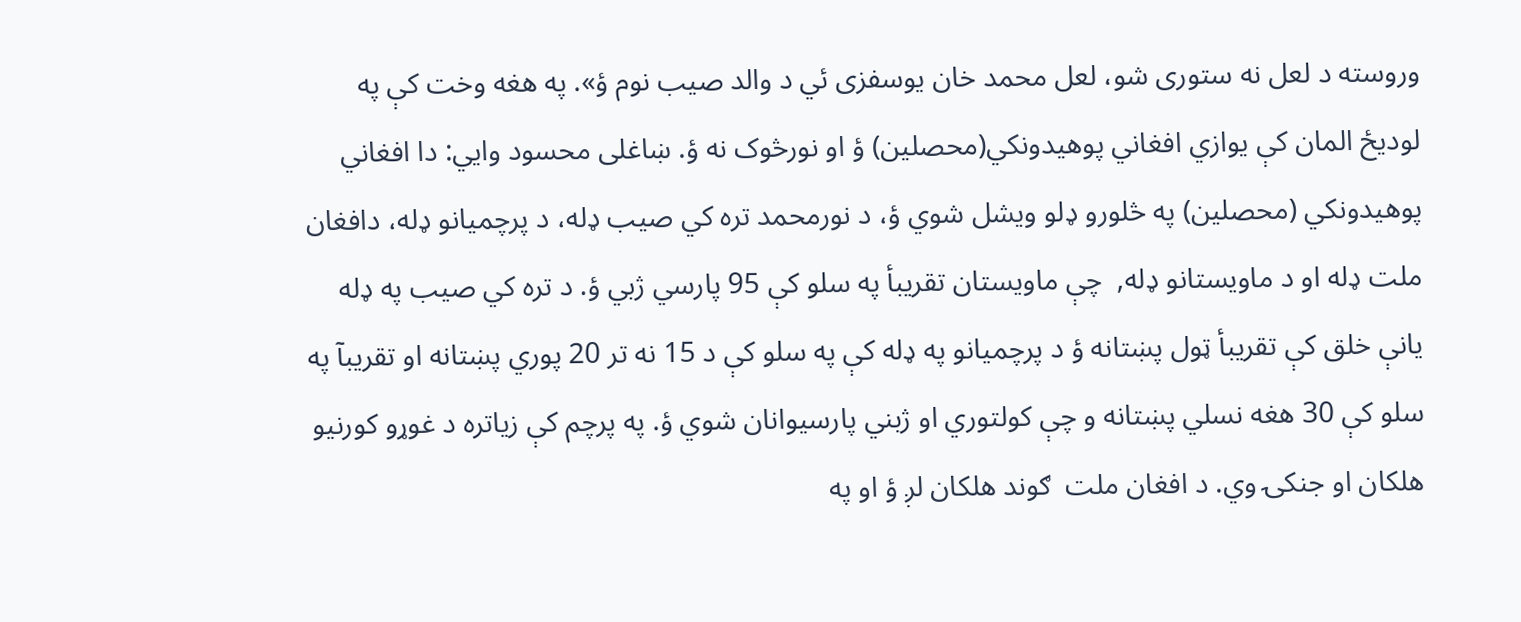وروسته د لعل نه ستوری شو، لعل محمد خان یوسفزی ئي د والد صیب نوم ؤ». په هغه وخت کې په لودیځ المان کې یوازي افغاني پوهیدونکي(محصلین) ؤ او نورڅوک نه ؤ. ښاغلی محسود وایي: دا افغاني پوهیدونکي (محصلین) په څلورو ډلو ویشل شوي ؤ، د نورمحمد تره کي صیب ډله، د پرچمیانو ډله، دافغان ملت ډله او د ماویستانو ډله,  چې ماویستان تقریبأ په سلو کې 95 پارسي ژبي ؤ. د تره کي صیب په ډله یانې خلق کې تقریبأ ټول پښتانه ؤ د پرچمیانو په ډله کې په سلو کې د 15 نه تر 20 پوري پښتانه او تقریبآ په سلو کې 30 هغه نسلي پښتانه و چې کولتوري او ژبني پارسیوانان شوي ؤ. په پرچم کې زیاتره د غوړو کورنیو هلکان او جنکۍ وي. د افغان ملت  ګوند هلکان لږ ؤ او په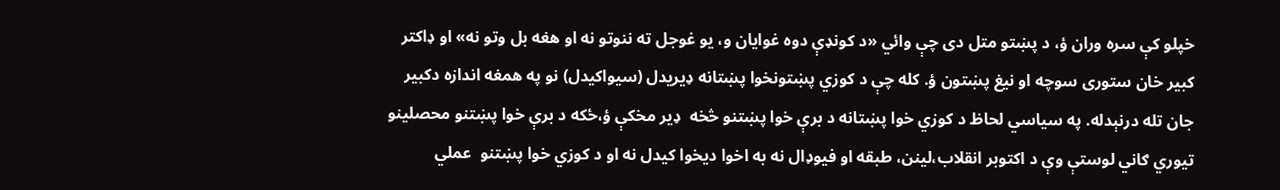خپلو کې سره وران ؤ، د پښتو متل دی چې وائي «د کونډې دوه غوایان و، یو غوجل ته ننوتو نه او هغه بل وتو نه» او ډاکتر کبیر خان ستوری سوچه او نیغ پښتون ؤ. کله چې د کوزي پښتونخوا پښتانه ډیریدل (سیواکیدل) نو په همغه اندازه دکبیر جان تله درنېدله. په سیاسي لحاظ د کوزي خوا پښتانه د برې خوا پښتنو څخه  ډیر مخکې ؤ،ځکه د برې خوا پښتنو محصلینو تیوري ګاني لوستې وې د اکتوبر انقلاب،لینن، طبقه او فیوډال نه به اخوا دیخوا کیدل نه او د کوزي خوا پښتنو  عملي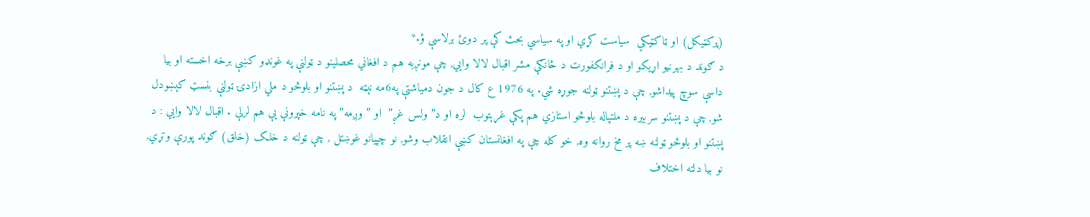(پرکټیکل) او ټاکټیکي  سیاست کړي او په سیاسي بحث کې پر دوئ برلاسې ؤ.*
د ګوند د بهرنیو اړیکو او د فرانکفورت د څانګې مشر اقبال لالا وایي, چې مونږبه هم د افغاني محصلینو د ټولنې په غونډو کښې برخه اخسته او بیا داسې سوچ پیداشو, چې د پښتنو ټولنه جوړه شي. په 1976 ع کال د جون دمیاشتې په6مه نېټه  د پښتنو او بلوڅو د ملي ازادۍ ټولنې بنسټ کېښودل شو, چې د پښتنو سربیره د ملتپاله بلوڅو استازي هم پکې غړېتوب  لره او د” ولس غږ”  او ” وږمه” په نامه خپرونې یې هم لرلې . اقبال لالا وایي : د پښتنو او بلوڅو ټولنه ښه پر مخ روانه وه, خو کله چې په افغانستان کښې انقلاب وشو, نو چپیانو غوښتل , چې ټولنه د خلک (خلق) ګوند پورې وتړي, نو بیا دلته اختلاف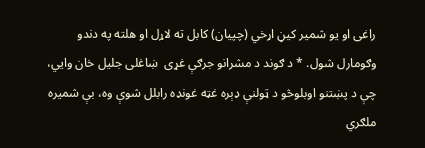راغی او یو شمیر کیڼ اړخي (چپیان) کابل ته لاړل او هلته په دندو وګومارل شول. * د ګوند د مشرانو جرګې غړی  ښاغلی جلیل خان وایي، چې د پښتنو اوبلوڅو د ټولنې ډېره غټه غونډه رابلل شوې وه، بې شمیره ملګري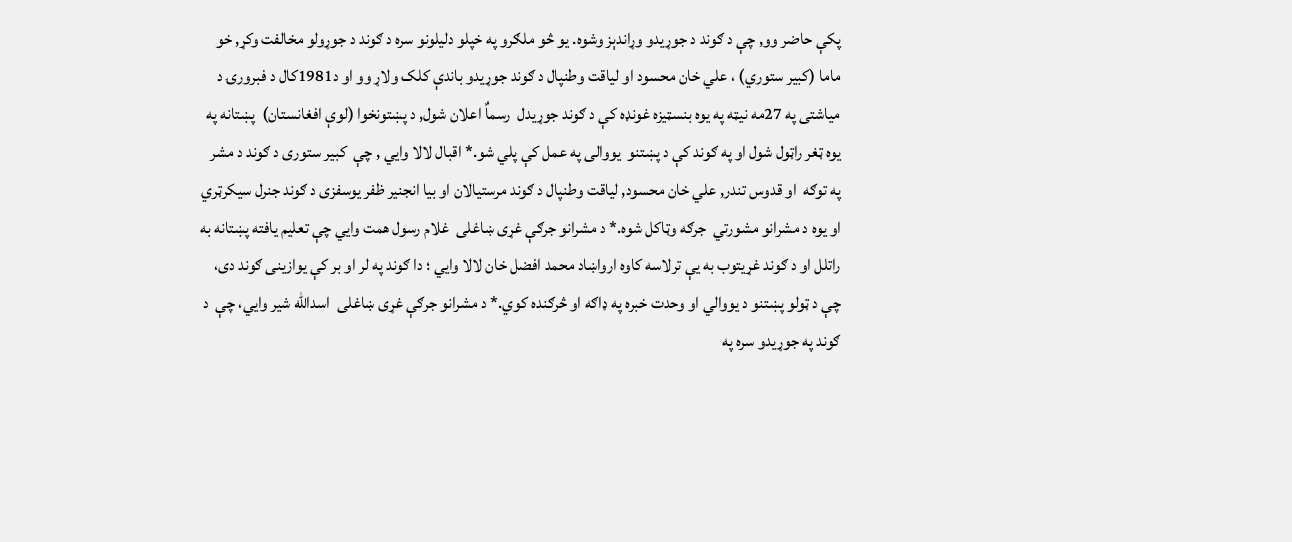پکې حاضر وو, چې د ګوند د جوړیدو وړاندېز وشوه. یو څو ملګرو په خپلو دلیلونو سره د ګوند د جوړولو مخالفت وکړ, خو ماما (کبیر ستوري) ، علي خان محسود او لیاقت وطنپال د ګوند جوړیدو باندې کلک ولاړ وو او د1981کال د فبرورۍ د میاشتی په 27مه نیټه په یوه بنسټیزه غونډه کې د ګوند جوړیدل  رسماٌ‌‌ اعلان شول, د پښتونخوا (لوې افغانستان)  پښتانه په یوه ټغر راټول شول او په ګوند کې د پښتنو  یووالی په عمل کې پلي شو.* اقبال لالا وایي , چې  کبیر ستوری د ګوند د مشر په توګه  او قدوس تندر, علي خان محسود, لیاقت وطنپال د ګوند مرستیالان او بیا انجنیر ظفر یوسفزی د ګوند جنرل سیکرټري او یوه د مشرانو مشورتي  جرګه وټاکل شوه.* د مشرانو جرګې غړی ښاغلی  غلام رسول همت وایي چې تعلیم یافته پښتانه به راتلل او د ګوند غړیتوب به یې ترلاسه کاوه ارواښاد محمد افضل خان لالا وایي ؛ دا ګوند په لر او بر کې یوازینی ګوند دی، چې د ټولو پښتنو د یووالي او وحدت خبره په ډاګه او څرګنده کوي.* د مشرانو جرګې غړی ښاغلی  اسدالله شیر وایي، چې  د ګوند په جوړیدو سره په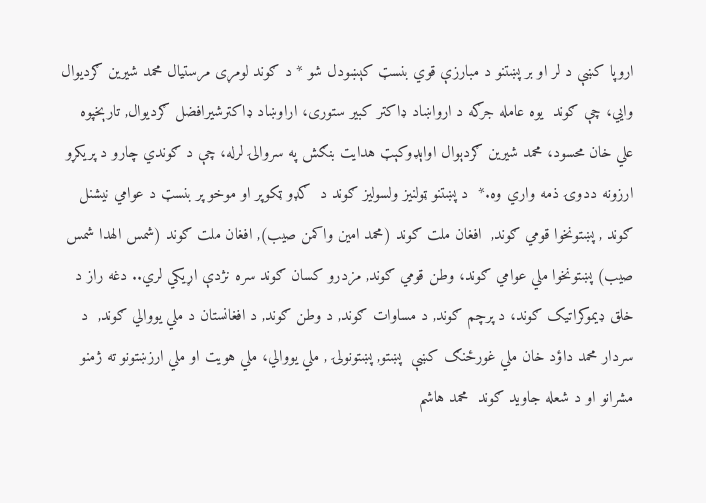اروپا کښې د لر او بر پښتنو د مبارزې قوي بنسټ کېښودل شو * د ګوند لومړی مرستیال محمد شیرین ګردیوال وایي، چې ګوند  یوه عامله جرګه د ارواښاد ډاکتر کبیر ستوری، اراوښاد ډاکترشیرافضل ګردیوال, تارېخپوه علي خان محسود، محمد شیرین ګردېوال اواېډوکېټ هدایت بنګش په سروالۍ لرله، چې د ګوندي چارو د پریکړو ارزونه ددوۍ ذمه واري وه.*  د پښتنو ټولنیز ولسولیز ګوند د  ګډو ټکوپر او موخو پر بنسټ د عوامي نیشنل ګوند , پښتونخوا قومي ګوند,  افغان ملت ګوند (محمد امین واکمن صیب), افغان ملت ګوند (شمس الهدا شمس صیب) پښتونخوا ملي عوامي ګوند، وطن قومي ګوند, مزدرو کسان ګوند سره نژدې اړیکي لري.. دغه راز د  خلق ډیموکراتیک ګوند، د پرچم ګوند, د مساوات ګوند, د وطن ګوند, د افغانستان د ملي یووالي ګوند,  د سردار محمد داؤد خان ملي غورځنګ کښې  پښتو, پښتونولۍ , ملي یووالي، ملي هویت او ملي ارزښتونو ته ژمنو مشرانو او د شعله جاوید ګوند  محمد هاشم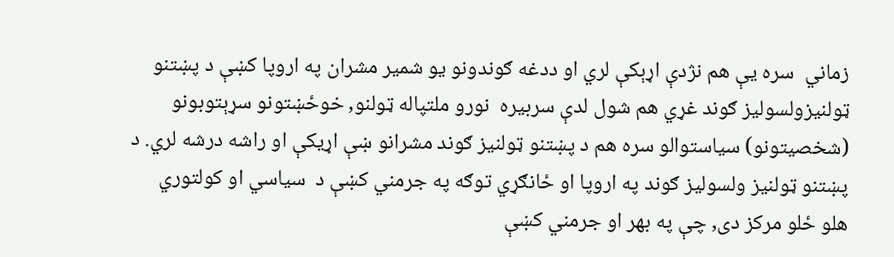زماني  سره یې هم نژدې اړېکې لري او ددغه ګوندونو یو شمیر مشران په اروپا کښې د پښتنو ټولنیزولسولیز ګوند غړي هم شول لدې سربیره  نورو ملتپاله ټولنو, خوځښتونو سړېتوبونو (شخصیتونو) سیاستوالو سره هم د پښتنو ټولنیز ګوند مشرانو ښې اړیکې او راشه درشه لري. د پښتنو ټولنیز ولسولیز ګوند په اروپا او ځانګړي توګه په جرمني کښې د  سیاسي او کولتوري  هلو ځلو مرکز دی, چې په بهر او جرمني کښې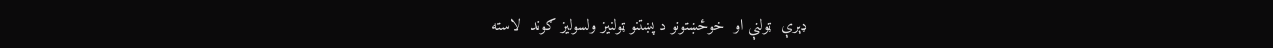ډېرې  ټولنې او  خوځښتونو د پښتنو ټولنیز ولسولیز ګوند  لاسته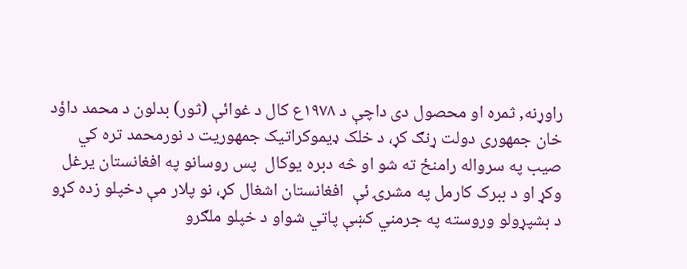راوړنه, ثمره او محصول دی داچې د ۱۹۷۸ع کال د غوائې (ثور) بدلون د محمد داؤد خان جمهوری دولت ړنګ کړ، د خلک ډیموکراتیک جمهوریت د نورمحمد تره کي صیب په سرواله رامنځ ته شو او څه دبره یوکال  پس روسانو په افغانستان یرغل وکړ او د ببرک کارمل په مشرۍ ئې  افغانستان اشغال کړ، نو پلار مې دخپلو زده کړو د بشپړولو وروسته په جرمني کښې پاتي شواو د خپلو ملګرو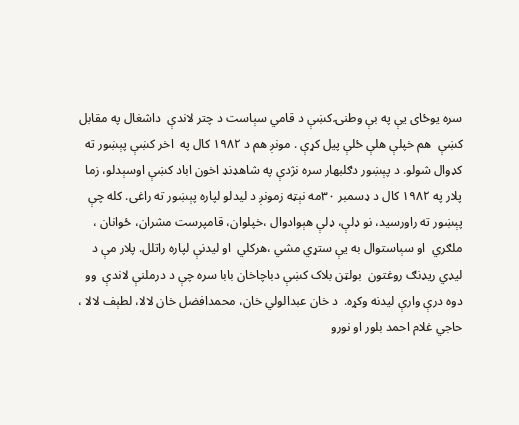سره یوځای يې په بې وطنۍ کښې د قامي سېاست د چتر لاندې  داشغال په مقابل کښې  هم خپلې هلې ځلې پیل کړې . مونږ هم د ۱۹۸۲ کال په  اخر کښې پېښور ته کډوال شولو. د پېښور دګلبهار سره نژدې په شاهډنډ اخون اباد کښې اوسېدلو، زما پلار په ۱۹۸۲ کال د ډسمبر ۳۰مه نېټه زمونږ د لیدلو لپاره پېښور ته راغی. کله چې پېښور ته راورسید، نو ډلې، ډلې هېوادوال ،خپلوان، قامپرست مشران، ځوانان ، ملګري  او سېاستوال به یې ستړي مشي ،هرکلي  او لیدنې لپاره راتلل. پلار مې د لیډي ريډنګ روغتون  بولټن بلاک کښې دباچاخان بابا سره چې د درملنې لاندې  وو دوه درې وارې لیدنه وکړه.  د خان عبدالولي خان، محمدافضل خان لالا، لطېف لالا ، حاجي غلام احمد بلور او نورو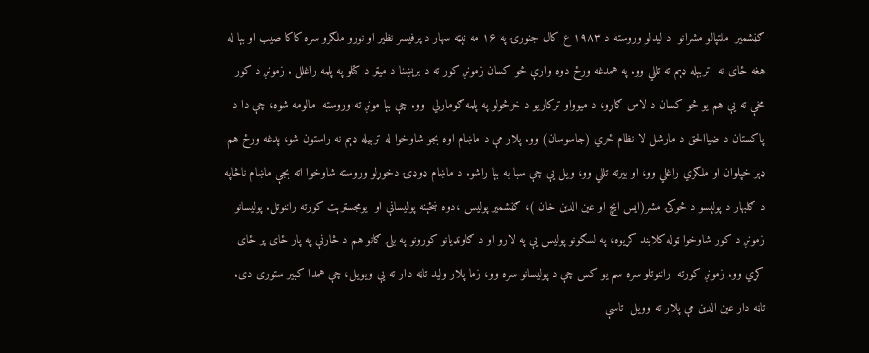ګڼشمیر  ملتپالو مشرانو  د لیدلو وروسته د ۱۹۸۳ ع کال جنورۍ په ۱۶ مه نېټه سهار د پرفیسر نظیر او نورو ملګرو سره کاکا صیب او بېا له هغه ځای نه  تربېله ډېم ته تللي وو. په همدغه ورځ دوه وارې څو کسان زمونږ کور ته د برېښنا د میټر د کتلو په پلمه راغلل . زمونږ د کور مخې ته یې هم یو څو کسان د لاس ګاړو، د میوواو ترکاریو د خرڅولو په پلمه ګومارلي  وو. چې بېا مونږ ته وروسته  مالومه شوه، چې دا د پاکستان د ضیاالحق د مارشل لا نظام ځري (جاسوسان) وو. پلار مې د ماښام اوه بجو شاوخوا له تربیله ډېم نه راستون شو، پدغه ورځ هم ډېر خپلوان او ملګري راغلي وو، او بیرته تللي وو، ویل یې چې سبا به بېا راشو. د ماښام ډوډۍ دخوړلو وروسته شاوخوا اته بجې ماښام ناڅاپه د ګلبهار د پولېسو د څوکۍ مشر(ایس ایچ او عین الدین خان )، ګڼشمیر پولیس ،دوه ښځېنه پولیسانې او  یومجسټرېت کورته راننوتل. پولیسانو زمونږ د کور شاوخوا ټوله کلابند کړيوه، په لسګونو پولیس يې په لارو او د ګاونډیانو کورونو په بلۍ ګانو هم د څارنې په پار ځای پر ځای کړي وو. زمونږ کورته  راننوتلو سره سم یو کس چې د پولیسانو سره وو، زما پلار ولید تاڼه دار ته یې ویویل، چې همدا کبیر ستوری دی. تاڼه دار عین الدین مې پلار ته وویل  تاسې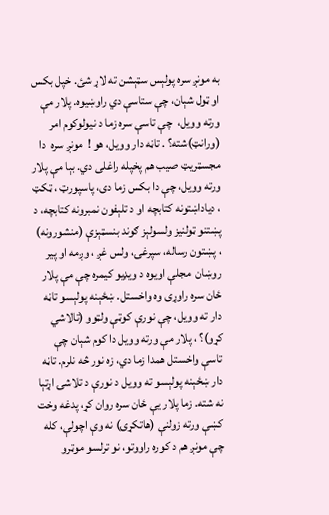به مونږ سره پولېس سټېشن ته لاړ شئ. خپل بکس او ټول شېان، چې ستاسې دي راوښیوه. پلار مې ورته وویل،  چې تاسې سره زما د نیولوکوم امر (ورانټ)شته؟ . تاڼه دار وویل، هو !  مونږ سره  دا مجسټریټ صیب هم پخپله راغلی دي. بېا مې پلار ورته وویل، چې دا بکس زما دی، پاسپورټ ، ټکټ ، دیاداښتونه کتابچه او د تلېفون نمبرونه کتابچه، د پښتنو ټولنیز ولسولېز ګوند بنسټېزې (منشورونه) ، پښتون رساله، سپرغۍ، ولس غږ ، وږمه او پیر روښان  مجلې اویوه د ویډیو کیمره چې مې پلار ځان سره راوړی وه واخستل. ښځېنه پولېسو تاڼه دار ته وویل، چې نورې کوټې ولټوو (تالاشي کړو)؟ ، پلار مې ورته وویل دا کوم شېان چې تاسې واخستل همدا زما دي، زه نور څه نلرم. تاڼه  دار ښځېنه پولېسو ته وویل د نورې د تلاشۍ اړتېا نه شته. زما پلار يې ځان سره روان کړ، پدغه وخت کښې ورته زولنې (هاتکړۍ) نه وې اچولې، کله چې مونږ هم د کوره راووتو، نو ترلسو موټرو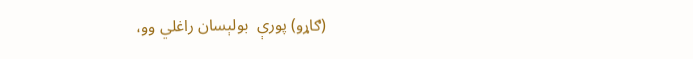(ګاړو) پورې  بولېسان راغلي وو،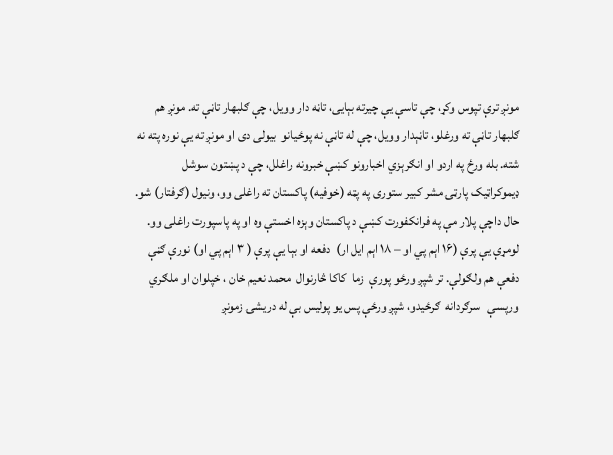مونږ ترې تپوس وکړ، چې تاسې يې چیرته بېایی، تاڼه دار وویل، چې ګلبهار تاڼې ته. مونږ هم ګلبهار تاڼې ته ورغلو، تاڼېدار وویل، چې له تاڼې نه پوځیانو  بیولی دی او مونږ ته یې نوره پته نه شته. بله ورځ په اردو او انګرېزي اخبارونو کښې خبرونه راغلل، چې د پښتون سوشل ډیموکراټیک پارټۍ مشر کبیر ستوری په پټه (خوفیه) پاکستان ته راغلی وو، ونیول (ګرفتار) شو. حال داچې پلار مې په فرانکفورت کښې د پاکستان وېزه اخستې وه او په پاسپورت راغلی وو. لومړې یې پرې (۱۶ اېم پي او – ۱۸ اېم ایل ار)  دفعه او بېا یې پرې ( ۳ اېم پي او) نورې ګڼې دفعې هم ولګولې. تر شپږ ورځو پورې  زما  کاکا څارنوال  محمد نعیم خان ، خپلوان او ملګري  ورپسې   سرګردانه  ګرځیدو، شپږ ورځې پس یو پولیس بې له دریشۍ زمونږ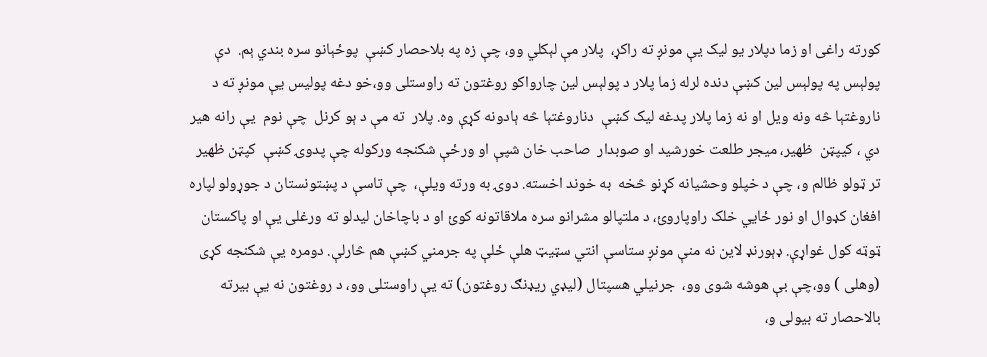کورته راغی او زما دپلار یو لیک یې مونږ ته راکړ،  پلار مې لېکلي وو، چې زه په بلاحصار کښې  پوځېانو سره بندي ېم.  دې پولېس په پولېس لین کښې دنده لرله زما پلار د پولېس لین چارواکو روغتون ته راوستلی وو،خو دغه پولیس یې مونږ ته د ناروغتېا څه ونه ویل او نه زما پلار پدغه لیک کښې  دناروغتېا څه ېادونه کړې وه. پلار  ته مې د ېو کرنل  چې نوم  یې رانه هیر دي ، کیپټن  ظهیر، میجر طلعت خورشید او صوبدار  صاحب خان شپې او ورځې شکنجه ورکوله چې پدوۍ کښې  کپټن ظهیر  تر ټولو ظالم و، چې د خپلو وحشیانه کړنو څخه  به خوند اخسته. دوۍ به ورته ویلې،  چې تاسې د پښتونستان د جوړولو لپاره افغان کډوال او نور ځایي خلک راوپاروئ، د ملتپالو مشرانو سره ملاقاتونه کوئ او د باچاخان لیدلو ته ورغلی یې او پاکستان ټوټه کول غواړې. ډېورنډ لاین نه منې مونږ ستاسې انتي سټیټ هلې ځلې په جرمني کښې هم څارلې. دومره یې شکنجه کړی (وهلی ) وو،چې بې هوشه شوی وو،  جرنیلي هسپتال (لیډي ریډنګ روغتون) ته یې راوستلی وو، د روغتون نه یې بیرته بالاحصار ته بیولی و،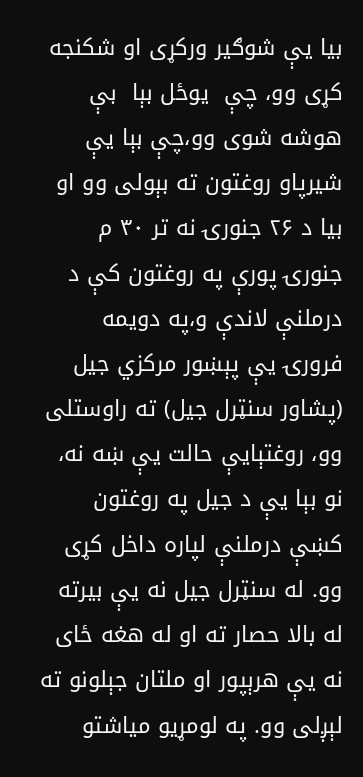بیا یې شوګیر ورکړی او شکنجه کړی وو، چې  یوځل بېا  بې هوشه شوی وو،چې بېا یې شیرپاو روغتون ته بېولی وو او بیا د ۲۶ جنورۍ نه تر ۳۰ م جنورۍ پورې په روغتون کې د درملنې لاندې و،په دویمه فرورۍ يې پېښور مرکزي جیل (پشاور سنټرل جیل) ته راوستلی وو، روغتېایې حالت يې ښه نه، نو بېا يې د جیل په روغتون کښې درملنې لپاره داخل کړی وو. له سنټرل جیل نه یې بیرته له بالا حصار ته او له هغه ځای نه یې هرېپور او ملتان جېلونو ته لېږلی وو. په لومړیو میاشتو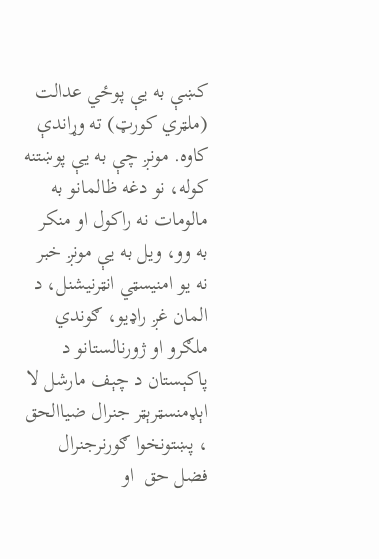کښې به یې پوځي عدالت (ملټري کورټ) ته وړاندې کاوه. مونږ چې به یې پوښتنه کوله، نو دغه ظالمانو به مالومات نه راکول او منکر به وو، ویل به یې مونږ خبر نه یو امنیسټي انټرنیشنل، د المان غږ راډیو، ګوندي ملګرو او ژورنالستانو د پاکېستان د چېف مارشل لا اېډمنسټرېټر جنرال ضیاالحق ، پښتونخوا ګورنرجنرال فضل حق  او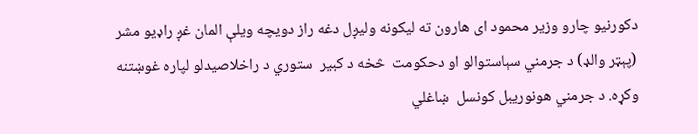دکورنیو چارو وزیر محمود ای هارون ته لیکونه ولیږل دغه راز دویچه ویلې المان غږ راډیو مشر (پېټر والډ) د جرمني سېاستوالو او دحکومت  څخه د کبیر  ستوري د راخلاصیدلو لپاره غوښتنه  وکړه. د جرمني هونوریبل کونسل  ښاغلي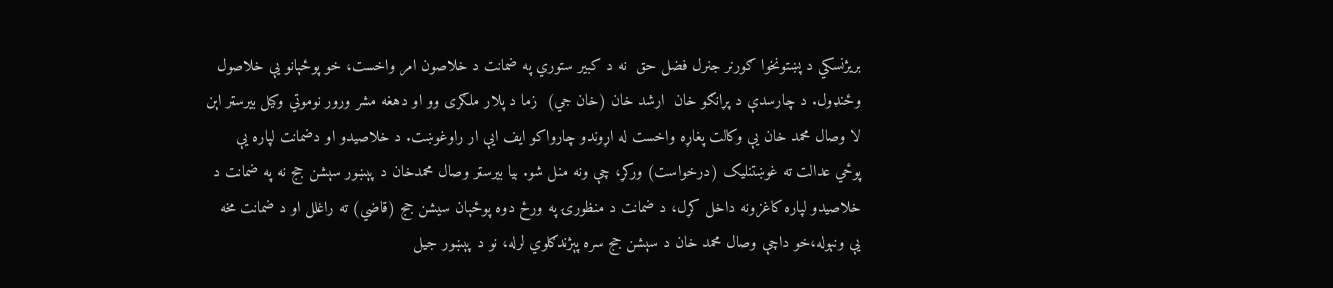بریژنسکي د پښتونخوا ګورنر جنرل فضل حق  نه د کبیر ستوري په ضمانت د خلاصون امر واخست، خو پوځېانو یې خلاصول وځنډول. د چارسدې د پړانګو خان  ارشد خان (خان جي)  زما د پلار ملګری وو او دهغه مشر ورور نوموتي وکیل بیرسټر اېن لا وصال محمد خان یې وکالت پغاړه واخست له اړوندو چارواکو ایف ایې ار راوغوښت. د خلاصیدو او دضمانت لپاره یې  پوځي عدالت ته غوښتنلیک (درخواست) ورکړ، چې ونه منل شو. بیا بیرسټر وصال محمدخان د پېښور سېشن جج نه په ضمانت د خلاصیدو لپاره کاغزونه داخل کړل، د ضمانت د منظورۍ په ورځ دوه پوځېان سیشن جج (قاضي) ته راغلل او د ضمانت مخه یې ونېوله،خو داچې وصال محمد خان د سېشن جج سره پېژندګلوي لرله، نو د پېښور جیل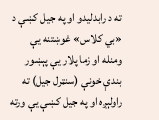ته د رابدلیدو او په جیل کښې د «بي کلاس» غوښتنه یې  ومنله او زما پلار یې پېښور بندې خونې (سنټرل جیل) ته راولېږه او په جیل کښې يې ورته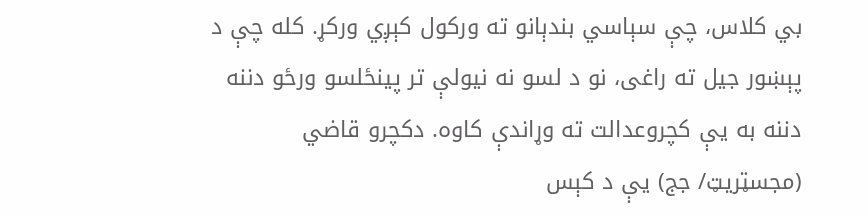بي کلاس، چې سېاسي بندېانو ته ورکول کېږي ورکړ. کله چې د پېښور جیل ته راغی، نو د لسو نه نیولې تر پینځلسو ورځو دننه دننه به يې کچروعدالت ته وړاندې کاوه. دکچرو قاضي (مجسټریټ/ جج) یې د کېس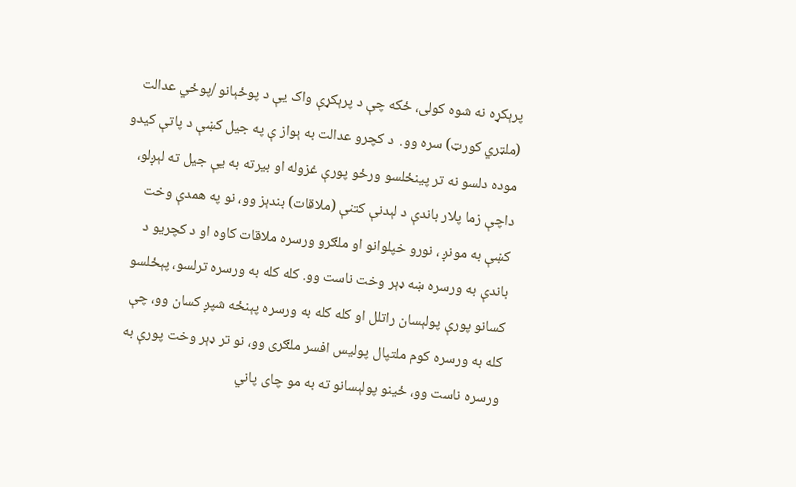پرېکړه نه شوه کولی، ځکه چې د پرېکړې واک یې د پوځېانو /پوځي عدالت (ملټري کورټ) سره وو.  د کچرو عدالت به ېواز ې په جیل کښې د پاتې کیدو موده دلسو نه تر پینځلسو ورځو پورې غزوله او بیرته به يې جیل ته لېږلو، داچې زما پلار باندې د لېدنې کتنې (ملاقات) بندېز وو، نو په همدې وخت کښې به مونږ ، نورو خپلوانو او ملګرو ورسره ملاقات کاوه او د کچریو د باندې به ورسره ښه ډېر وخت ناست وو. کله کله به ورسره ترلسو، پېځلسو  کسانو پورې پولېسان راتلل او کله کله به ورسره پېنځه شپږ کسان وو، چې کله به ورسره کوم ملتپال پولیس افسر ملګری وو، نو تر ډېر وخت پورې به ورسره ناست وو، ځینو پولېسانو ته به مو چای پاني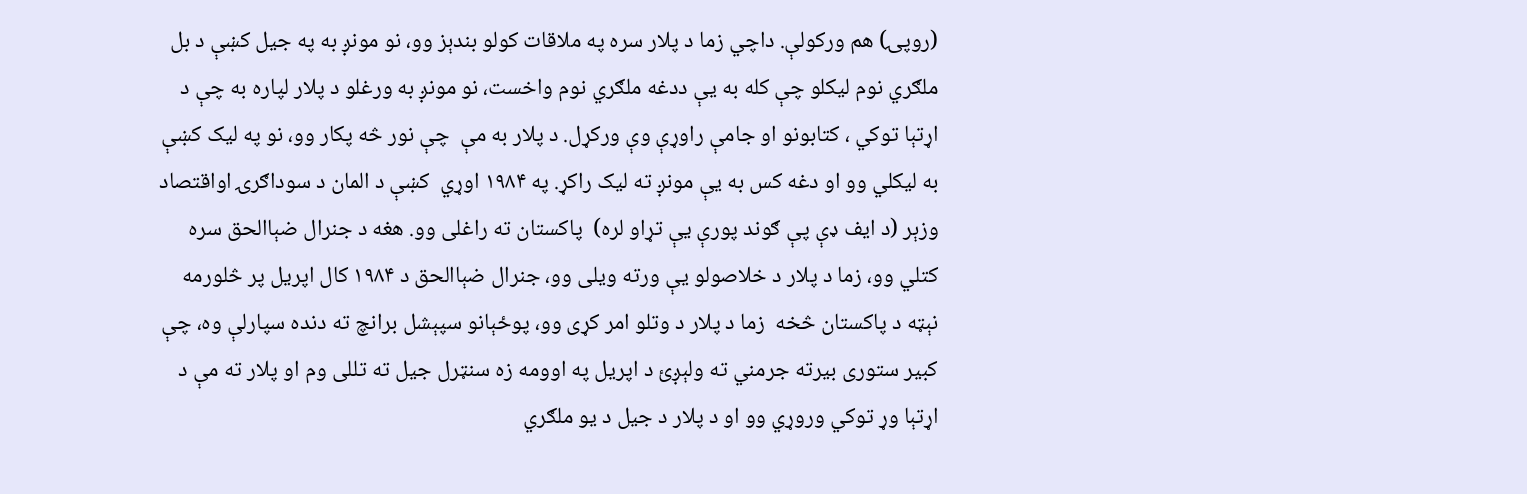(روپۍ) هم ورکولې. داچي زما د پلار سره په ملاقات کولو بندېز وو، نو مونږ به په جیل کښې د بل ملګري نوم لیکلو چې کله به یې ددغه ملګري نوم واخست، نو مونږ به ورغلو د پلار لپاره به چې د اړتېا توکي ، کتابونو او جامې راوړې وې ورکړل. د پلار به مې  چې نور څه پکار وو، نو په لیک کښې به لیکلي وو او دغه کس به یې مونږ ته لیک راکړ. په ۱۹۸۴ اوړي  کښې د المان د سوداګرۍ اواقتصاد وزېر (د ایف ډې پې ګوند پورې یې تړاو لره)  پاکستان ته راغلی وو. هغه د جنرال ضېاالحق سره کتلي وو، زما د پلار د خلاصولو یې ورته ویلی وو، جنرال ضېاالحق د ۱۹۸۴ کال اپریل پر څلورمه نېټه د پاکستان څخه  زما د پلار د وتلو امر کړی وو، پوځېانو سپېشل برانچ ته دنده سپارلې وه، چې کبیر ستوری بیرته جرمني ته ولېږئ د اپریل په اوومه زه سنټرل جیل ته تللی وم او پلار ته مې د اړتېا وړ توکي وروړي وو او د پلار د جیل د یو ملګري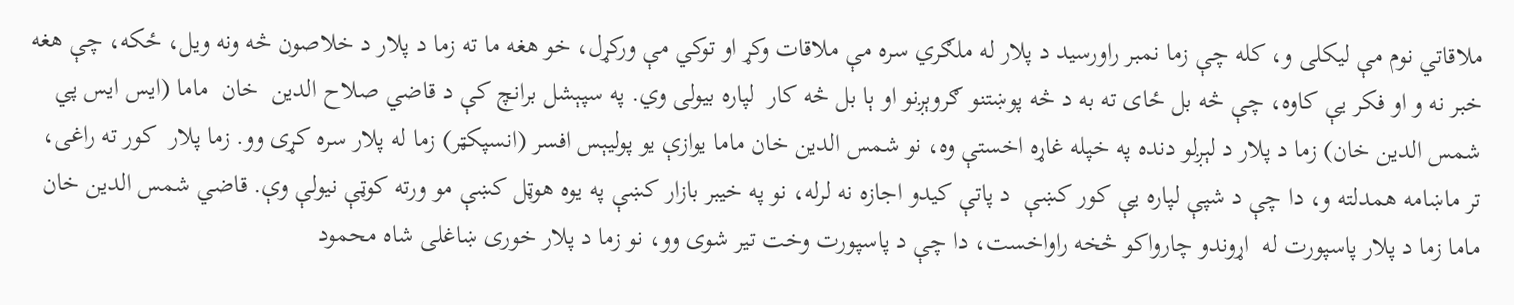ملاقاتي نوم مې لیکلی و، کله چې زما نمبر راورسيد د پلار له ملګري سره مې ملاقات وکړ او توکي مې ورکړل، خو هغه ما ته زما د پلار د خلاصون څه ونه ویل، ځکه، چې هغه خبر نه و او فکر یې کاوه، چې څه بل ځای ته به د څه پوښتنو ګروېږنو او ېا بل څه کار  لپاره بیولی وي. په سپېشل برانچ کې د قاضي صلاح الدین  خان  ماما (ايس ايس پي شمس الدین خان) زما د پلار د لېږلو دنده په خپله غاړه اخستې وه، نو شمس الدین خان ماما یوازې یو پولیېس افسر (انسپکټر) زما له پلار سره کړی وو. زما پلار  کور ته راغی، تر ماښامه همدلته و، دا چې د شپې لپاره يې کور کښې  د پاتې کیدو اجازه نه لرله، نو په خیبر بازار کښې په یوه هوټل کښې مو ورته کوټې نیولې وې. قاضي شمس الدین خان ماما زما د پلار پاسپورت له  اړوندو چارواکو څخه راواخست، دا چې د پاسپورت وخت تیر شوی وو، نو زما د پلار خوری ښاغلی شاه محمود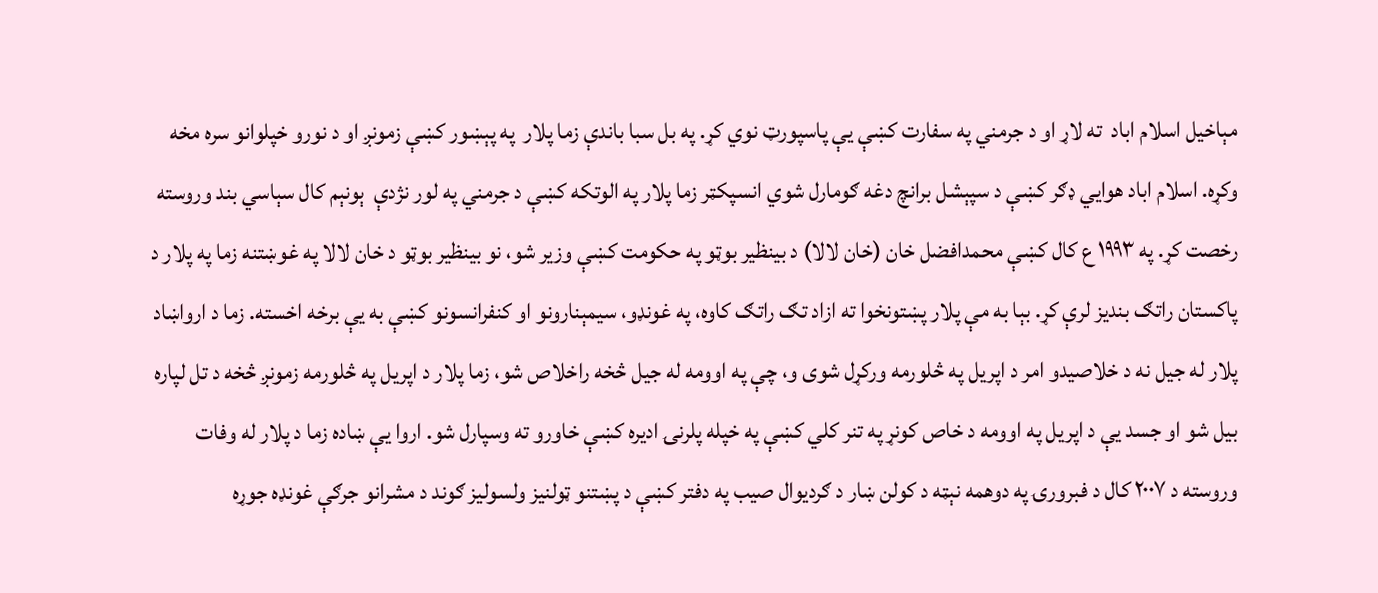مېاخیل اسلام اباد  ته لاړ او د جرمني په سفارت کښې یې پاسپورټ نوي کړ. په بل سبا باندې زما پلار  په پېښور کښې زمونږ او د نورو خپلوانو سره مخه وکړه. اسلام اباد هوايي ډګر کښې د سپېشل برانچ دغه ګومارل شوي انسپکټر زما پلار په الوتکه کښې د جرمني په لور نژدې  ېونېم کال سېاسي بند وروسته رخصت کړ. په ۱۹۹۳ ع کال کښې محمدافضل خان (خان لالا) د بینظیر بوټو په حکومت کښې وزیر شو، نو بينظیر بوټو د خان لالا په غوښتنه زما په پلار د پاکستان راتګ بندیز لرې کړ. بېا به مې پلار پښتونخوا ته ازاد تګ راتګ کاوه، په غونډو، سیمېنارونو او کنفرانسونو کښې به یې برخه اخسته. زما د ارواښاد پلار له جیل نه د خلاصیدو امر د اپریل په څلورمه ورکړل شوی و، چې په اوومه له جیل څخه راخلاص شو، زما پلار د اپریل په څلورمه زمونږ څخه د تل لپاره بیل شو او جسد یې د اپریل په اوومه د خاص کونړ په تنر کلي کښې په خپله پلرنۍ ادیره کښې خاورو ته وسپارل شو. اروا یې ښاده زما د پلار له وفات وروسته د ۲۰۰۷ کال د فبرورۍ په دوهمه نېټه د کولن ښار د ګردیوال صیب په دفتر کښې د پښتنو ټولنیز ولسولیز ګوند د مشرانو جرګې غونډه جوړه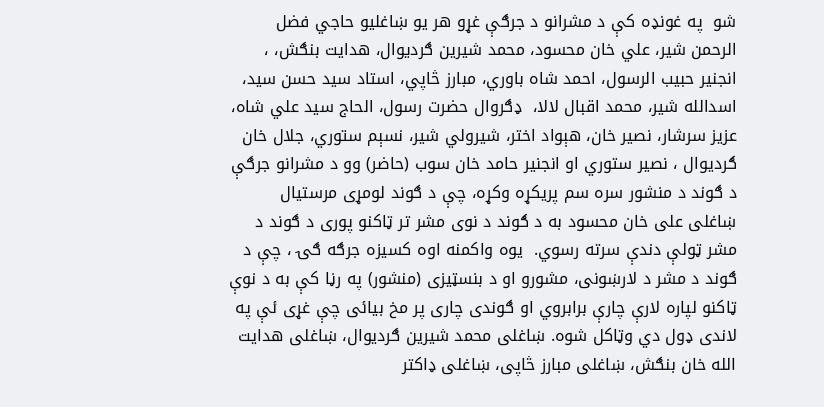شو  په غونډه کې د مشرانو د جرګې غړو هر یو ښاغلیو حاجي فضل الرحمن شیر، علي خان محسود، محمد شیرین ګردیوال، هدایت بنګش، ، انجنیر حبیب الرسول، احمد شاه باوري، مبارز څاپي، استاد سید حسن سید، اسدالله شیر، محمد اقبال لالا،  ډګروال حضرت رسول، الحاج سید علي شاه، عزیز سرشار، نصیر خان، هېواد اختر، شیرولي شیر، نسېم ستوري، جلال خان ګردیوال ، نصیر ستوري او انجنیر حامد خان سوب (حاضر) وو د مشرانو جرګې د ګوند د منشور سره سم پریکړه وکړه، چې د ګوند لومړى مرستيال ښاغلى على خان محسود به د ګوند د نوى مشر تر ټاکنو پوری د ګوند د مشر ټولې دندې سرته رسوي.  يوه واکمنه اوه کسيزه جرګه ګۍ ، چې د ګوند د مشر د لارښونى، مشورو او د بنسټيزى (منشور) په رڼا کې به د نوې ټاکنو لپاره لارې چارې برابروي او ګوندى چارى پر مخ بيائى چې غړى ئې په لاندى ډول دي وټاکل شوه. ښاغلى محمد شیرين ګرديوال، ښاغلى هدايت الله خان بنګش، ښاغلى مبارز څاپى، ښاغلى ډاکتر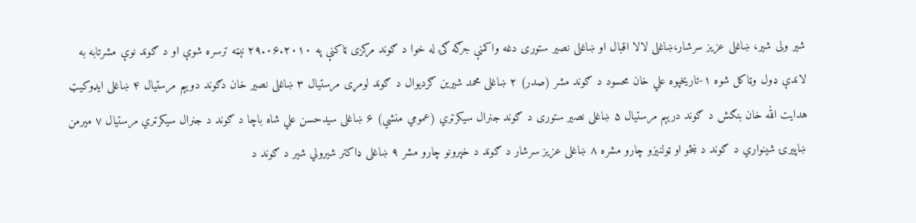شير ولى شير، ښاغلى عزيز سرشار،ښاغلى لالا اقبال او ښاغلى نصير ستورى دغه واکمنې جرګه ګۍ له خوا د ګوند مرکزی ټاکنې په ۲۹.۰۶.۲۰۱۰ نېټه ترسره شوې او د ګوند نوې مشرتابه به لاندې ډول وټاکل شوه ۱-تاریخپوه علي خان محسود د ګوند مشر (صدر) ۲ ښاغلی محمد شیرین ګردیوال د ګوند لومړی مرستیال ۳ ښاغلی نصیر خان دګوند دویېم مرستیال ۴ ښاغلی ایډوکیټ هدایت الله خان بنګش د ګوند دریېم مرستیال ۵ ښاغلی نصیر ستوری د ګوند جنرال سیکرټري (عمومي منشي) ۶ ښاغلی سیدحسن علي شاه باچا د ګوند د جنرال سیکرټري مرستیال ۷ میرمن ښاپیرۍ شینواري د ګوند د ښځو او ټولنیزو چارو مشره ۸ ښاغلی عزیز سرشار د ګوند د خپرونو چارو مشر ۹ ښاغلی ډاکتر شیرولي شیر د ګوند د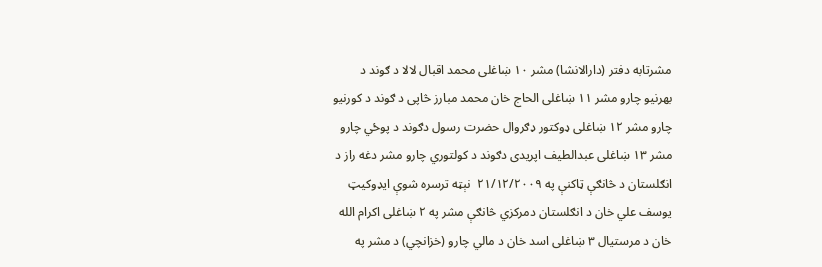مشرتابه دفتر (دارالانشا) مشر ۱۰ ښاغلی محمد اقبال لالا د ګوند د بهرنیو چارو مشر ۱۱ ښاغلی الحاج خان محمد مبارز څاپی د ګوند د کورنیو چارو مشر ۱۲ ښاغلی ډوکتور ډګروال حضرت رسول دګوند د پوځي چارو مشر ۱۳ ښاغلی عبدالطیف اپریدی دګوند د کولتوري چارو مشر دغه راز د انګلستان د څانګې ټاکنې په ۲۱/۱۲/۲۰۰۹  نېټه ترسره شوې ایډوکیټ یوسف علي خان د انګلستان دمرکزي څانګې مشر په ۲ ښاغلی اکرام الله خان د مرستیال ۳ ښاغلی اسد خان د مالي چارو (خزانچي) د مشر په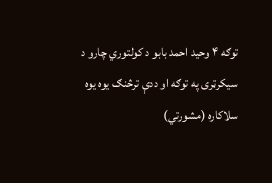توګه ۴ وحید احمد بابو د کولتوري چارو د سیکرټری په توګه او ددې ترڅنګ یوه یوه سلاکاره (مشورتي)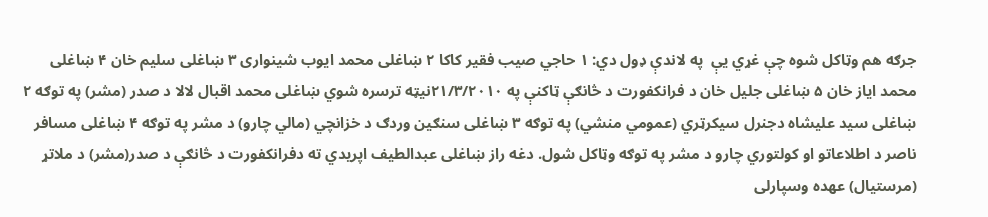جرګه هم وټاکل شوه چې غړي یې  په لاندې ډول دي: ۱ حاجي صیب فقیر کاکا ۲ ښاغلی محمد ایوب شینواری ۳ ښاغلی سلیم خان ۴ ښاغلی محمد ایاز خان ۵ ښاغلی جلیل خان د فرانکفورت د څانګې ټاکنې په ۲۱/۳/۲۰۱۰نیټه ترسره شوي ښاغلی محمد اقبال لالا د صدر (مشر) په توګه ۲ ښاغلی سید علیشاه دجنرل سیکرټري (عمومي منشي) په توګه ۳ ښاغلی سنګین وردګ د خزانچي (مالي چارو) د مشر په توګه ۴ ښاغلی مسافر ناصر د اطلاعاتو او کولتوري چارو د مشر په توګه وټاکل شول. دغه راز ښاغلی عبدالطیف اپریدي ته دفرانکفورت د څانګې د صدر(مشر) د ملاتړ (مرستیال) عهده وسپارلی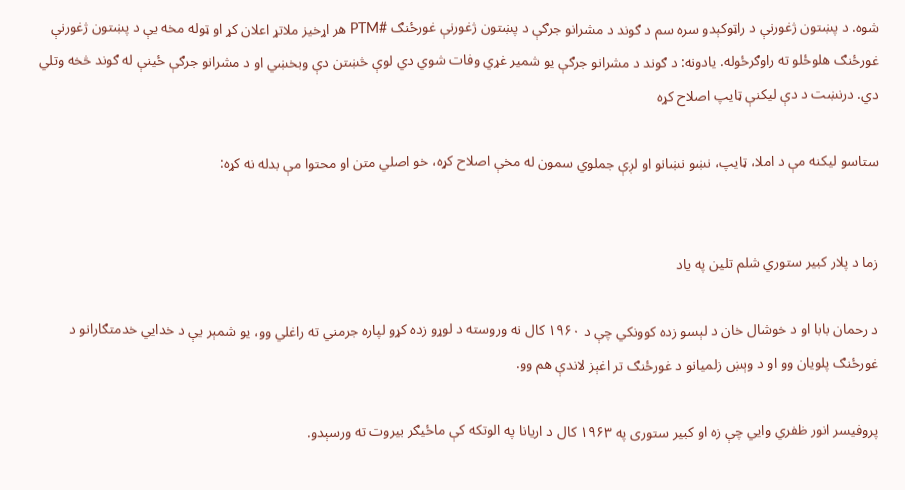شوه. د پښتون ژغورنې د راټوکېدو سره سم د ګوند د مشرانو جرګې د پښتون ژغورنې غورځنګ #PTM هر اړخیز ملاتړ اعلان کړ او ټوله مخه یې د پښتون ژغورنې غورځنګ هلوځلو ته راوګرځوله. یادونه: د ګوند د مشرانو جرګې یو شمیر غړي وفات شوي دي لوې څښتن دې وبخښي او د مشرانو جرګې ځینې له ګوند څخه وتلي دي. درنښت د دې لیکنې ټایپ اصلاح کړه

ستاسو لیکنه مې د املا، ټایپ، نښو نښانو او لږې جملوي سمون له مخې اصلاح کړه، خو اصلي متن او محتوا مې بدله نه کړه:


زما د پلار کبیر ستوري شلم تلین په یاد

د رحمان بابا او د خوشال خان د لېسو زده کوونکي چې د ۱۹۶۰ کال نه وروسته د لوړو زده کړو لپاره جرمني ته راغلي وو، یو شمېر یې د خدایي خدمتګارانو د غورځنګ پلویان وو او د وېښ زلمیانو د غورځنګ تر اغېز لاندې هم وو.

پروفیسر انور ظفري وایي چې زه او کبیر ستوری په ۱۹۶۳ کال د اریانا په الوتکه کې ماځیګر بیروت ته ورسېدو.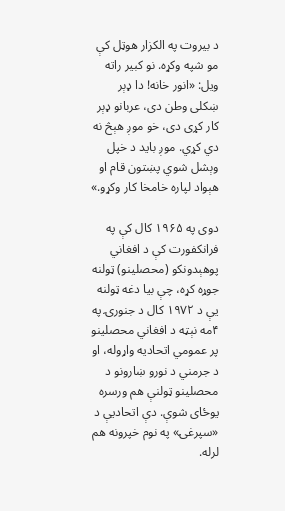د بیروت په الکزار هوټل کې مو شپه وکړه. نو کبیر راته ویل: «انور خانه! دا ډېر ښکلی وطن دی، عربانو ډېر کار کړی دی، خو موږ هېڅ نه دي کړي. موږ باید د خپل وېشل شوي پښتون قام او هېواد لپاره خامخا کار وکړو.»

دوی په ۱۹۶۵ کال کې په فرانکفورت کې د افغاني پوهېدونکو (محصلینو) ټولنه جوړه کړه، چې بیا دغه ټولنه یې د ۱۹۷۲ کال د جنورۍ په ۴مه نېټه د افغاني محصلینو پر عمومي اتحادیه واړوله، او د جرمني د نورو ښارونو د محصلینو ټولنې هم ورسره یوځای شوې. دې اتحادیې د «سپرغۍ» په نوم خپرونه هم لرله.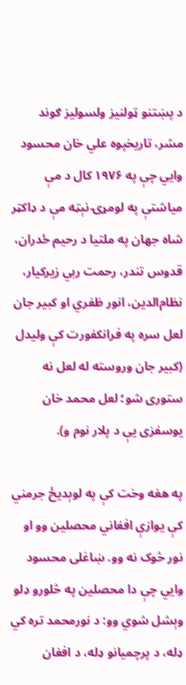د پښتنو ټولنیز ولسولیز ګوند مشر، تاریخپوه علي خان محسود وایي چې په ۱۹۷۶ کال د مې میاشتې په لومړۍ نېټه مې د ډاکټر شاه جهان په ملتيا د رحیم ځدران، قدوس تندر، رحمت ربي زیرکیار، نظام‌الدین، انور ظفري او کبیر جان لعل سره په فرانکفورت کې ولیدل (کبیر جان وروسته له لعل نه ستوری شو؛ لعل محمد خان یوسفزی یې د پلار نوم و).

په هغه وخت کې په لوېدیځ جرمني کې یوازې افغاني محصلین وو او نور څوک نه وو. ښاغلی محسود وایي چې دا محصلین په څلورو ډلو وېشل شوي وو: د نورمحمد تره کي ډله، د پرچمیانو ډله، د افغان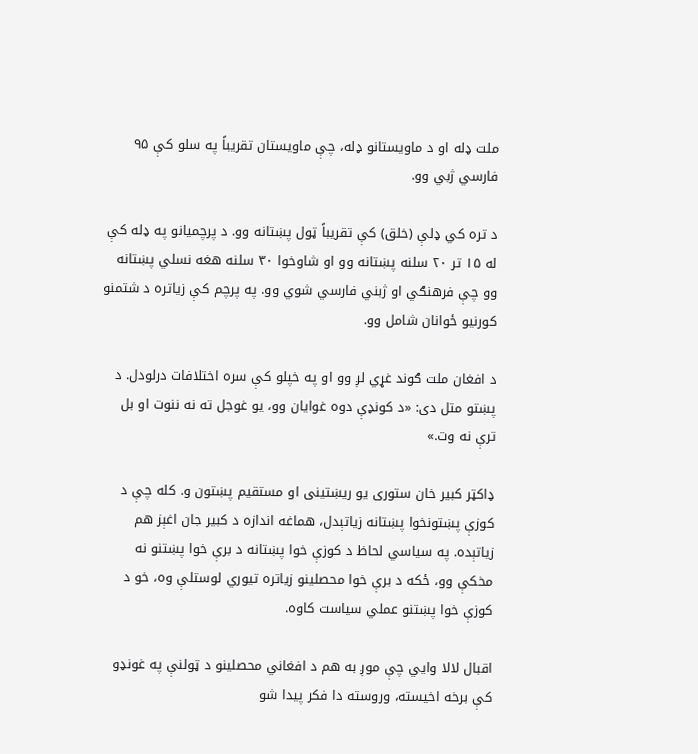ملت ډله او د ماویستانو ډله، چې ماویستان تقریباً په سلو کې ۹۵ فارسي ژبي وو.

د تره کي ډلې (خلق) کې تقریباً ټول پښتانه وو. د پرچمیانو په ډله کې له ۱۵ تر ۲۰ سلنه پښتانه وو او شاوخوا ۳۰ سلنه هغه نسلي پښتانه وو چې فرهنګي او ژبني فارسي شوي وو. په پرچم کې زیاتره د شتمنو کورنیو ځوانان شامل وو.

د افغان ملت ګوند غړي لږ وو او په خپلو کې سره اختلافات درلودل. د پښتو متل دی: «د کونډې دوه غوايان وو، یو غوجل ته نه ننوت او بل ترې نه وت.»

ډاکټر کبیر خان ستوری یو ریښتینی او مستقیم پښتون و. کله چې د کوزې پښتونخوا پښتانه زیاتېدل، هماغه اندازه د کبیر جان اغېز هم زیاتېده. په سیاسي لحاظ د کوزې خوا پښتانه د برې خوا پښتنو نه مخکې وو، ځکه د برې خوا محصلینو زیاتره تیوري لوستلې وه، خو د کوزې خوا پښتنو عملي سیاست کاوه.

اقبال لالا وایي چې موږ به هم د افغاني محصلینو د ټولنې په غونډو کې برخه اخیسته، وروسته دا فکر پیدا شو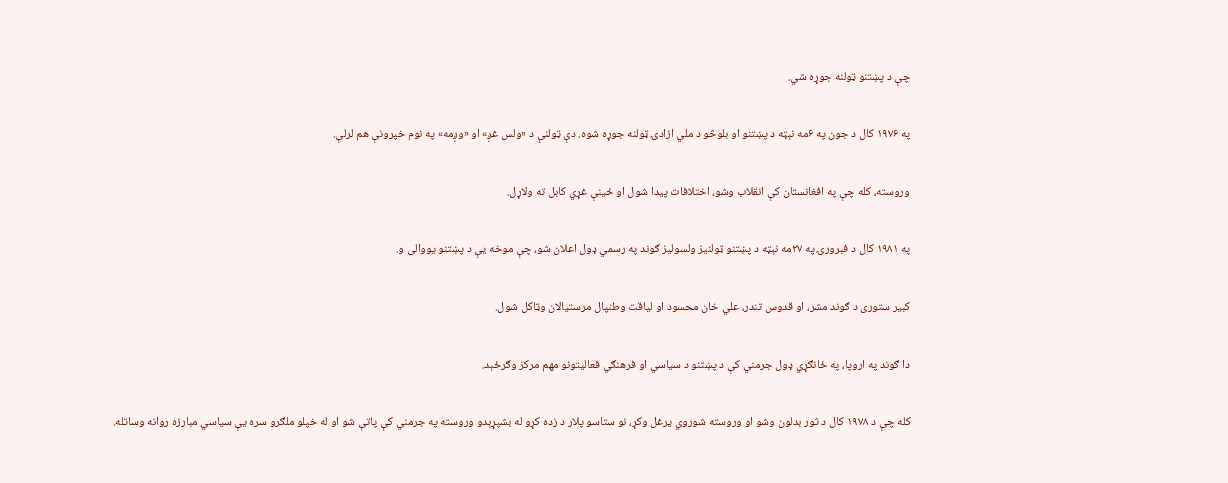چې د پښتنو ټولنه جوړه شي.

په ۱۹۷۶ کال د جون په ۶مه نېټه د پښتنو او بلوڅو د ملي ازادۍ ټولنه جوړه شوه. دې ټولنې د «ولس غږ» او «وږمه» په نوم خپرونې هم لرلې.

وروسته، کله چې په افغانستان کې انقلاب وشو، اختلافات پیدا شول او ځینې غړي کابل ته ولاړل.

په ۱۹۸۱ کال د فبرورۍ په ۲۷مه نېټه د پښتنو ټولنیز ولسولیز ګوند په رسمي ډول اعلان شو، چې موخه یې د پښتنو یووالی و.

کبیر ستوری د ګوند مشر، او قدوس تندر، علي خان محسود او لیاقت وطنپال مرستیالان وټاکل شول.

دا ګوند په اروپا، په ځانګړي ډول جرمني کې د پښتنو د سیاسي او فرهنګي فعالیتونو مهم مرکز وګرځېد.

کله چې د ۱۹۷۸ کال د ثور بدلون وشو او وروسته شوروي یرغل وکړ، نو ستاسو پلار د زده کړو له بشپړېدو وروسته په جرمني کې پاتې شو او له خپلو ملګرو سره یې سیاسي مبارزه روانه وساتله.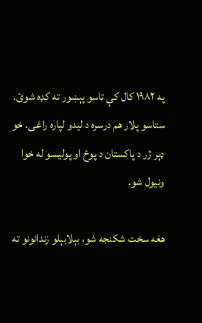په ۱۹۸۲ کال کې تاسو پېښور ته کډه شوئ. ستاسو پلار هم درسره د لیدو لپاره راغی. خو ډېر ژر د پاکستان د پوځ او پولیسو له خوا ونیول شو.

هغه سخت شکنجه شو، بېلابېلو زندانونو ته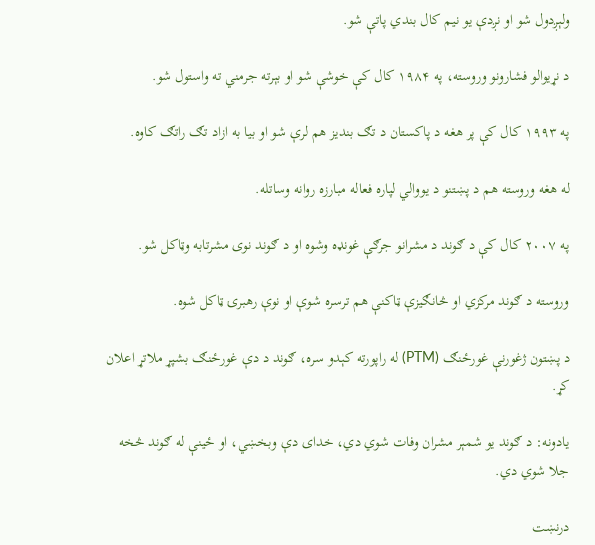ولېږدول شو او نږدې یو نیم کال بندي پاتې شو.

د نړیوالو فشارونو وروسته، په ۱۹۸۴ کال کې خوشې شو او بېرته جرمني ته واستول شو.

په ۱۹۹۳ کال کې پر هغه د پاکستان د تګ بندیز هم لرې شو او بیا به ازاد تګ راتګ کاوه.

له هغه وروسته هم د پښتنو د یووالي لپاره فعاله مبارزه روانه وساتله.

په ۲۰۰۷ کال کې د ګوند د مشرانو جرګې غونډه وشوه او د ګوند نوی مشرتابه وټاکل شو.

وروسته د ګوند مرکزي او څانګیزې ټاکنې هم ترسره شوې او نوې رهبرۍ ټاکل شوه.

د پښتون ژغورنې غورځنګ (PTM) له راپورته کېدو سره، ګوند د دې غورځنګ بشپړ ملاتړ اعلان کړ.

یادونه: د ګوند یو شمېر مشران وفات شوي دي، خدای دې وبخښي، او ځینې له ګوند څخه جلا شوي دي.

درنښت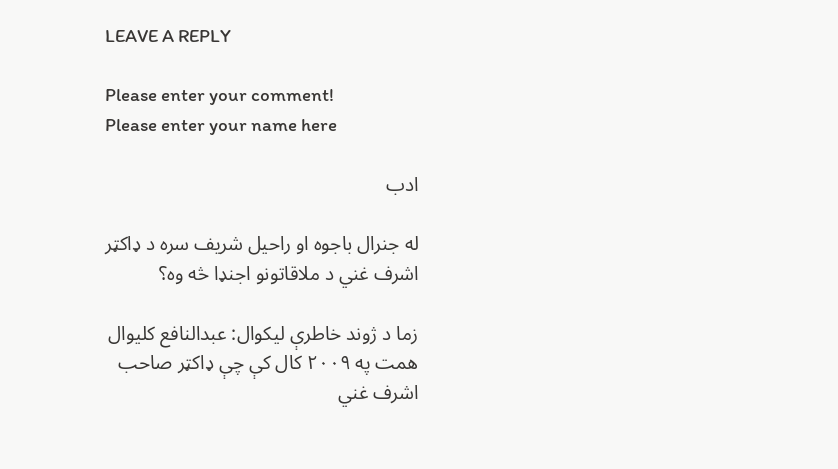LEAVE A REPLY

Please enter your comment!
Please enter your name here

ادب

له جنرال باجوه او راحیل شریف سره د ډاکټر اشرف غني د ملاقاتونو اجنډا څه وه؟

زما د ژوند خاطرې لیکوال: عبدالنافع کلیوال همت په ٢٠٠٩ کال کې چې ډاکټر صاحب اشرف غني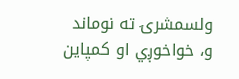ولسمشرۍ ته نوماند و، خواخوږي او کمپاین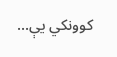کوونکي یې...